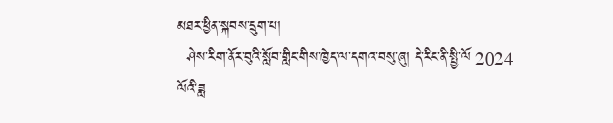མཐར་ཕྱིན་སྐབས་དྲུག་པ།
  ཤེས་རིག་ནོར་བུའི་སློབ་གླིང་གིས་ཁྱེད་ལ་དགའ་བསུ་ཞུ། དེ་རིང་ནི་སྤྱི་ལོ 2024 ལོའི་ཟླ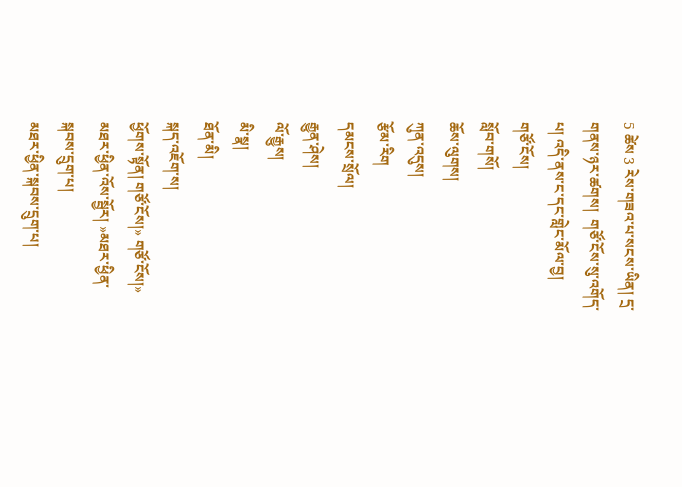5 ཚེས 3 རེས་གཟའ་པ་སངས་ཡིན། དྲ་གནས་ཉར་ཚགས།  གཙོ་ངོས་སུ་འགོད་པ། འདི་ནས་ང་དང་གླེང་མོལ་བྱ།
གཙོ་ངོས།
སློབ་གསོ།
ཆོས་ལུགས།
ཀུན་འདུས།
རྩོམ་རིག
དམངས་སྲོལ།
རྒྱུན་ཤེས།
ལོ་རྒྱུས།
མི་སྣ།
ཐོན་མི།
སྐད་འཇོག་ས།
ཕྱོགས་སྟོན། གཙོ་ངོས།» གཙོ་ངོས།» མཐར་ཕྱིན་འོས་སྦྱོར། »མཐར་ཕྱིན་སྐབས་དྲུག་པ།
མཐར་ཕྱིན་སྐབས་དྲུག་པ།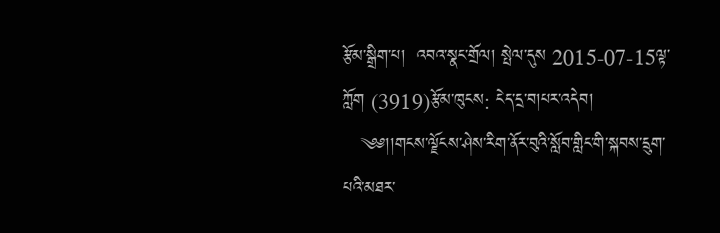རྩོམ་སྒྲིག་པ།  འབའ་སྣང་གྲོལ། སྤེལ་དུས 2015-07-15ལྟ་ཀློག (3919)རྩོམ་ཁུངས: ངེད་དྲ་བ།པར་འདེབ།
   ༄༅།།གངས་ལྗོངས་ཤེས་རིག་ནོར་བུའི་སློབ་གླིང་གི་སྐབས་དྲུག་པའི་མཐར་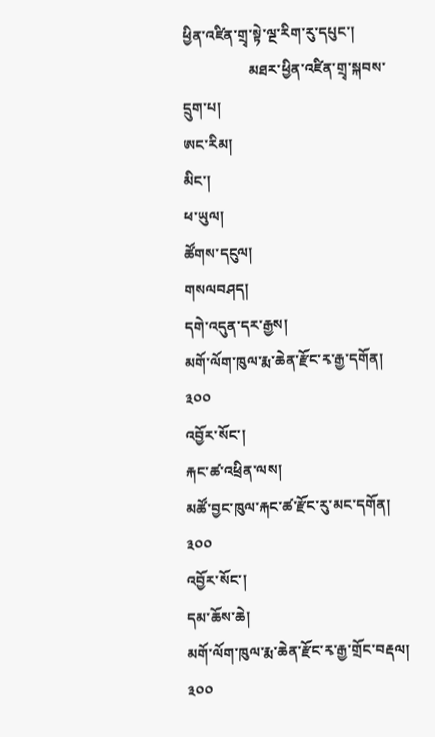ཕྱིན་འཛིན་གྲྭ་སྟེ་ལྔ་རིག་རུ་དཔུང་།
                  མཐར་ཕྱིན་འཛིན་གྲྭ་སྐབས་དྲུག་པ།
ཨང་རིམ།
མིང་།
ཕ་ཡུལ།
ཚོགས་དངུལ།
གསལབཤད།
དགེ་འདུན་དར་རྒྱས།
མགོ་ལོག་ཁུལ་རྨ་ཆེན་རྫོང་རྭ་རྒྱ་དགོན།
༣༠༠
འབྱོར་སོང་།
རྐང་ཚ་འཕྲིན་ལས།
མཚོ་བྱང་ཁུལ་རྐང་ཚ་རྫོང་རུ་མང་དགོན།
༣༠༠
འབྱོར་སོང་།
དམ་ཆོས་ཆེ།
མགོ་ལོག་ཁུལ་རྨ་ཆེན་རྫོང་རྭ་རྒྱ་གྲོང་བརྡལ།
༣༠༠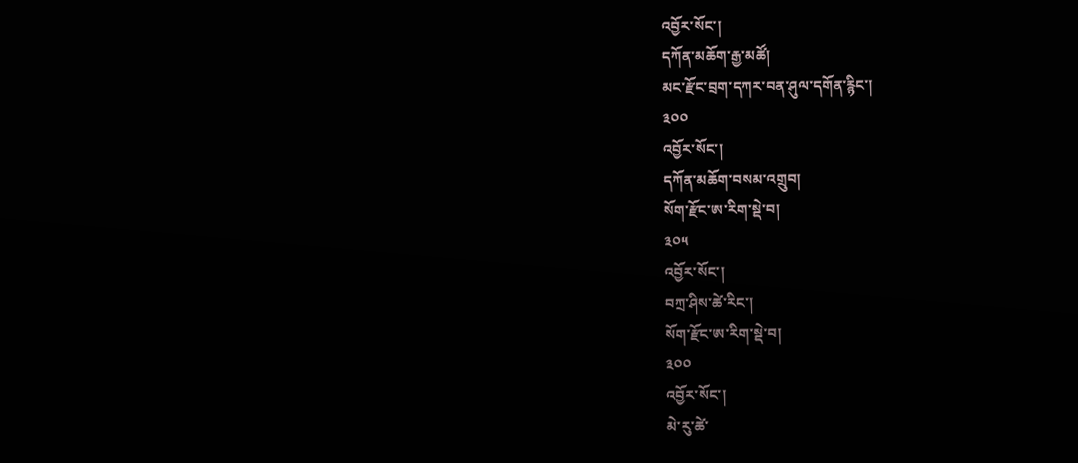འབྱོར་སོང་།
དཀོན་མཆོག་རྒྱ་མཚོ།
མང་རྫོང་བྲག་དཀར་བན་ཤུལ་དགོན་རྙིང་།
༣༠༠
འབྱོར་སོང་།
དཀོན་མཆོག་བསམ་འགྲུབ།
སོག་རྫོང་ཨ་རིག་སྡེ་བ།
༣༠༥
འབྱོར་སོང་།
བཀྲ་ཤིས་ཚེ་རིང་།
སོག་རྫོང་ཨ་རིག་སྡེ་བ།
༣༠༠
འབྱོར་སོང་།
མེ་རུ་ཚེ་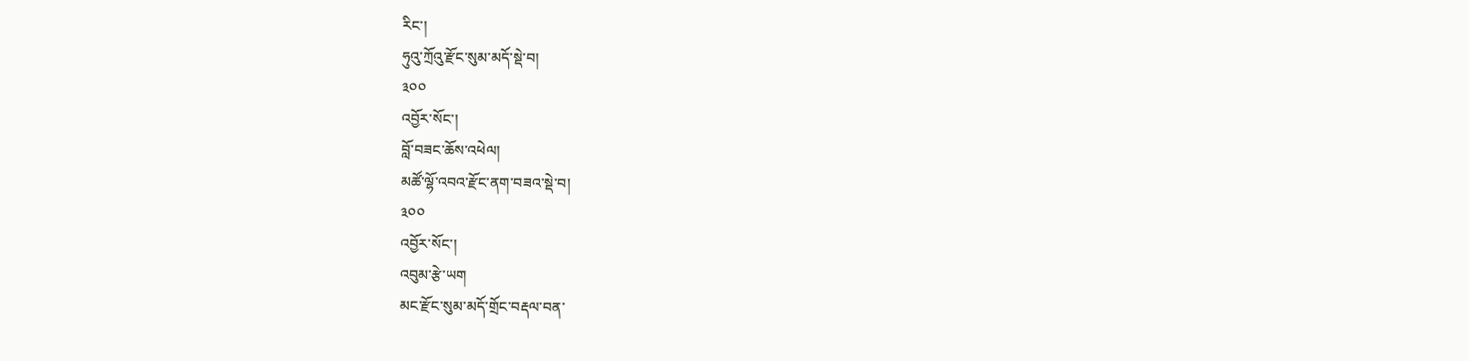རིང་།
ཧུའུ་ཀྲོའུ་རྫོང་སུམ་མདོ་སྡེ་བ།
༣༠༠
འབྱོར་སོང་།
བློ་བཟང་ཆོས་འཕེལ།
མཚོ་ལྷོ་འབའ་རྫོང་ནག་བཟའ་སྡེ་བ།
༣༠༠
འབྱོར་སོང་།
འབུམ་རྩེ་ཡག
མང་རྫོང་སུམ་མདོ་གྲོང་བརྡལ་བན་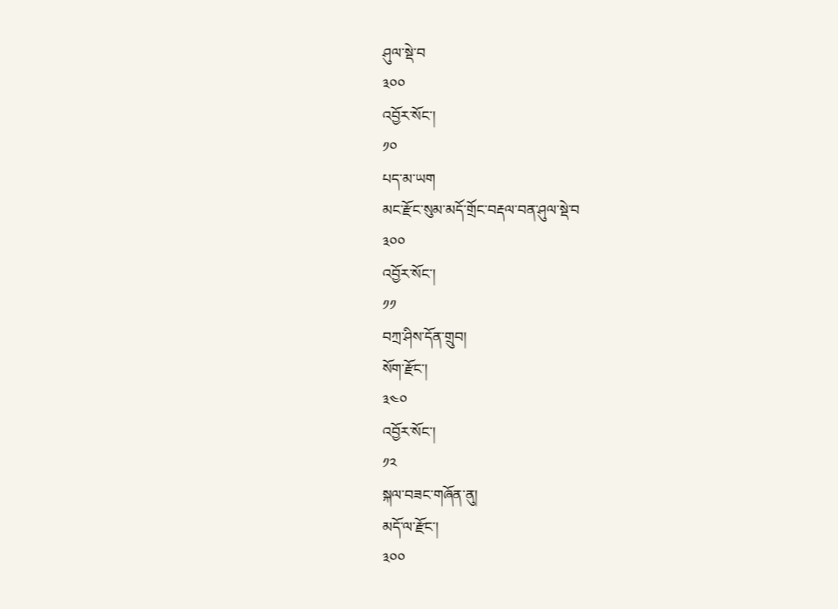ཤུལ་སྡེ་བ
༣༠༠
འབྱོར་སོང་།
༡༠
པད་མ་ཡག
མང་རྫོང་སུམ་མདོ་གྲོང་བརྡལ་བན་ཤུལ་སྡེ་བ
༣༠༠
འབྱོར་སོང་།
༡༡
བཀྲ་ཤིས་དོན་གྲུབ།
སོག་རྫོང་།
༣༤༠
འབྱོར་སོང་།
༡༢
སྐལ་བཟང་གཞོན་ནུ།
མདོ་ལ་རྫོང་།
༣༠༠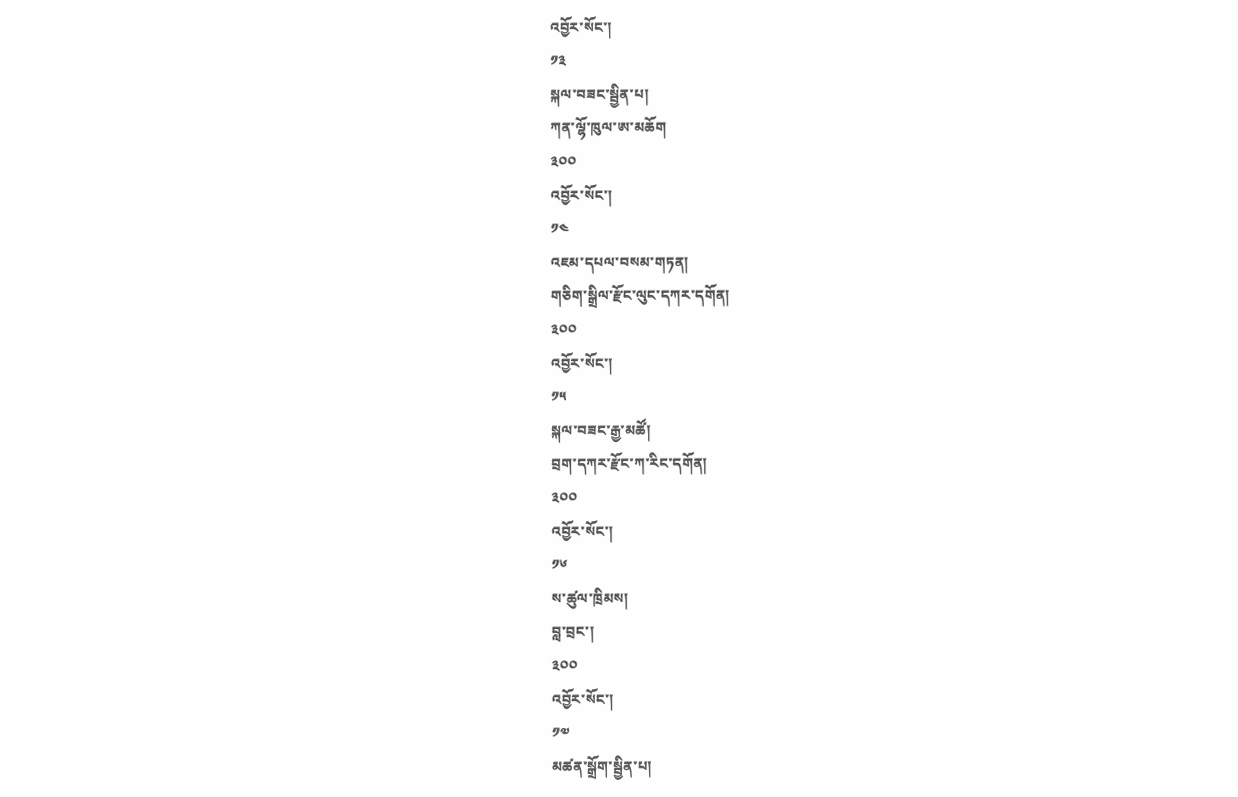འབྱོར་སོང་།
༡༣
སྐལ་བཟང་སྦྱིན་པ།
ཀན་ལྷོ་ཁུལ་ཨ་མཆོག
༣༠༠
འབྱོར་སོང་།
༡༤
འཇམ་དཔལ་བསམ་གཏན།
གཅིག་སྒྲིལ་རྫོང་ལུང་དཀར་དགོན།
༣༠༠
འབྱོར་སོང་།
༡༥
སྐལ་བཟང་རྒྱ་མཚོ།
བྲག་དཀར་རྫོང་ཀ་རིང་དགོན།
༣༠༠
འབྱོར་སོང་།
༡༦
ས་ཚུལ་ཁྲིམས།
བླ་བྲང་།
༣༠༠
འབྱོར་སོང་།
༡༧
མཚན་སྒྲོག་སྦྱིན་པ།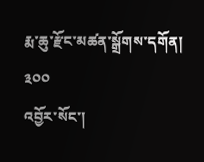རྨ་ཆུ་རྫོང་མཚན་སྒྲོགས་དགོན།
༣༠༠
འབྱོར་སོང་།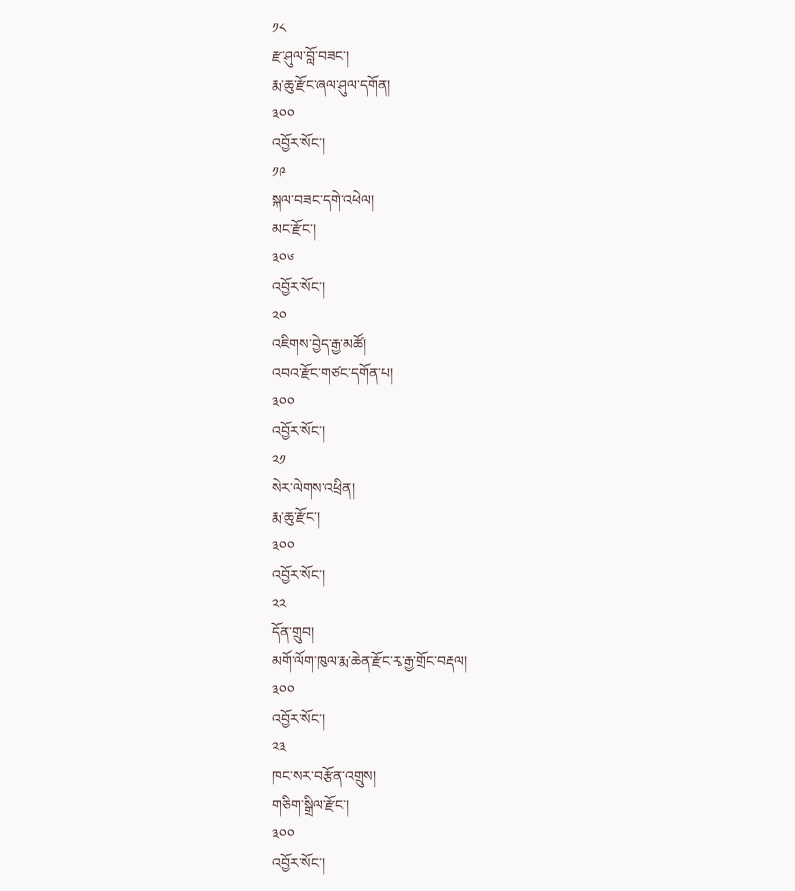༡༨
རྫ་ཤུལ་བློ་བཟང་།
རྨ་ཆུ་རྫོང་ཞལ་ཤུལ་དགོན།
༣༠༠
འབྱོར་སོང་།
༡༩
སྐལ་བཟང་དགེ་འཕེལ།
མང་རྫོང་།
༣༠༦
འབྱོར་སོང་།
༢༠
འཇིགས་བྱེད་རྒྱ་མཚོ།
འབའ་རྫོང་གཙང་དགོན་པ།
༣༠༠
འབྱོར་སོང་།
༢༡
སེར་ལེགས་འཕྲིན།
རྨ་ཆུ་རྫོང་།
༣༠༠
འབྱོར་སོང་།
༢༢
དོན་གྲུབ།
མགོ་ལོག་ཁུལ་རྨ་ཆེན་རྫོང་རྭ་རྒྱ་གྲོང་བརྡལ།
༣༠༠
འབྱོར་སོང་།
༢༣
ཁང་སར་བརྩོན་འགྲུས།
གཅིག་སྒྲིལ་རྫོང་།
༣༠༠
འབྱོར་སོང་།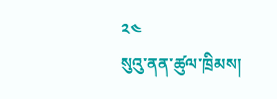༢༤
སུའུ་ནན་ཚུལ་ཁྲིམས།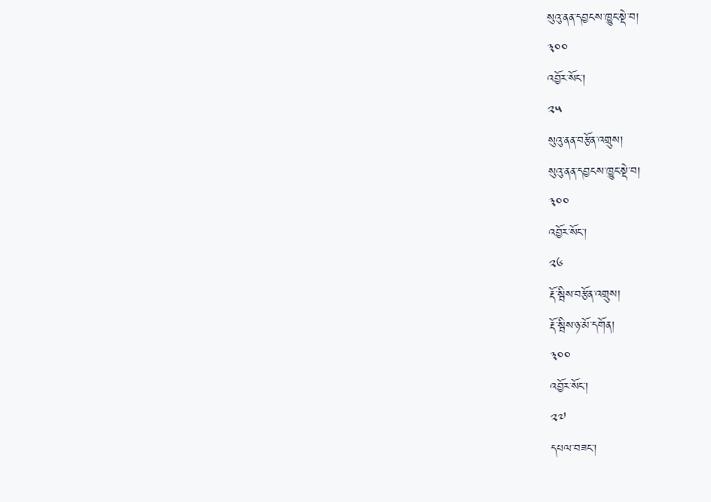སུའུ་ནན་དབྱངས་ཁྱུང་སྡེ་བ།
༣༠༠
འབྱོར་སོང་།
༢༥
སུའུ་ནན་བརྩོན་འགྲུས།
སུའུ་ནན་དབྱངས་ཁྱུང་སྡེ་བ།
༣༠༠
འབྱོར་སོང་།
༢༦
རྡོ་སྦིས་བརྩོན་འགྲུས།
རྡོ་སྦིས་ཉ་མོ་དགོན།
༣༠༠
འབྱོར་སོང་།
༢༧
དཔལ་བཟང་།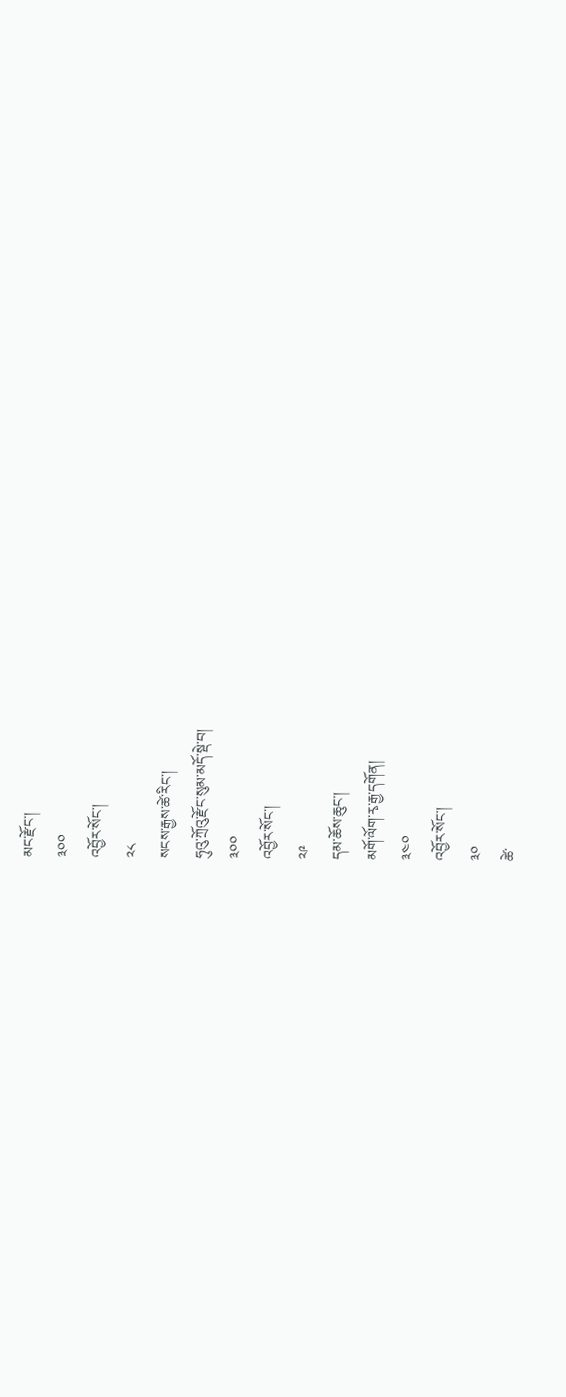མང་རྫོང་།
༣༠༠
འབྱོར་སོང་།
༢༨
སངས་རྒྱས་ཚེ་རིང་།
ཧུའུ་ཀྲོའུ་རྫོང་སུམ་མདོ་སྡེ་བ།
༣༠༠
འབྱོར་སོང་།
༢༩
དམ་ཆོས་ཆུང་།
མགོ་ལོག་རྭ་རྒྱ་དགོན།
༣༤༠
འབྱོར་སོང་།
༣༠
ཚེ་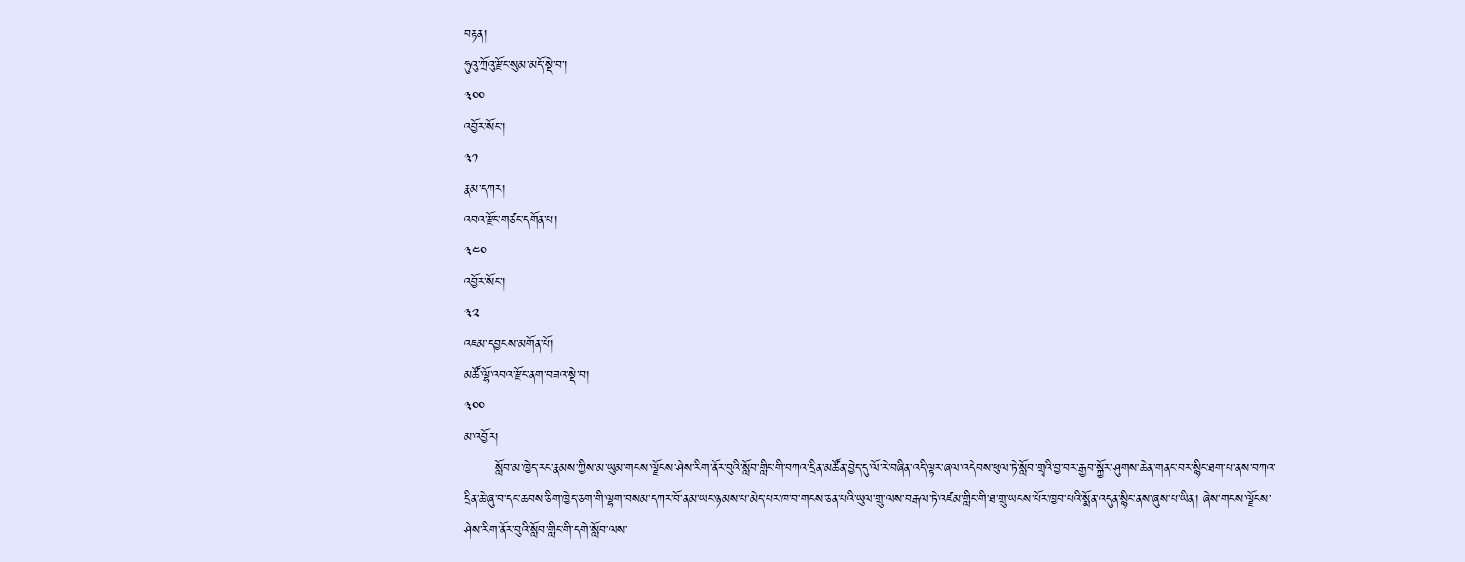བརྟན།
ཧུའུ་ཀྲོའུ་རྫོང་སུམ་མདོ་སྡེ་བ་།
༣༠༠
འབྱོར་སོང་།
༣༡
རྣམ་དཀར།
འབའ་རྫོང་གཙང་དགོན་པ།
༣༤༠
འབྱོར་སོང་།
༣༢
འཇམ་དབྱངས་མགོན་པོ།
མཚོ་ལྷོ་འབའ་རྫོང་ནག་བཟའ་སྡེ་བ།
༣༠༠
མ་འབྱོར།
       སློབ་མ་ཁྱེད་རང་རྣམས་ཀྱིས་མ་ཡུམ་གངས་ལྗོངས་ཤེས་རིག་ནོར་བུའི་སློབ་གླིང་གི་བཀའ་དྲིན་མཚོན་བྱེད་དུ་ལོ་རེ་བཞིན་འདི་ལྟར་ཞལ་འདེབས་ཕུལ་ཏེ་སློབ་གྲྭའི་བྱ་བར་རྒྱབ་སྐྱོར་ཤུགས་ཆེན་གནང་བར་སྙིང་ཐག་པ་ནས་བཀའ་དྲིན་ཆེ་ཞུ་བ་དང་ཆབས་ཅིག་ཁྱེད་ཅག་གི་ལྷག་བསམ་དཀར་བོ་ནམ་ཡང་ཉམས་པ་མེད་པར་ཁ་བ་གངས་ཅན་པའི་ཡུལ་གྲུ་ལས་བརྒལ་ཏེ་འཛམ་གླིང་གི་ཐ་གྲུ་ཡངས་པོར་ཁྱབ་པའི་སྨོན་འདུན་སྙིང་ནས་ཞུས་པ་ཡིན། ཞེས་གངས་ལྗོངས་ཤེས་རིག་ནོར་བུའི་སློབ་གླིང་གི་དགེ་སློབ་ལས་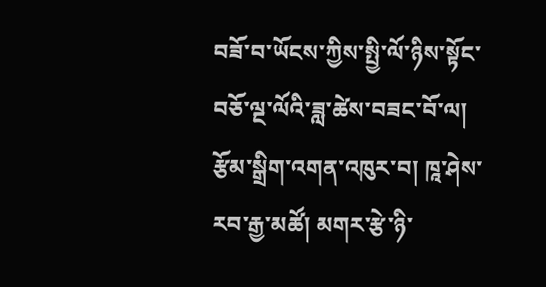བཟོ་བ་ཡོངས་ཀྱིས་སྤྱི་ལོ་ཉིས་སྟོང་བཅོ་ལྔ་ལོའི་ཟླ་ཚེས་བཟང་བོ་ལ།
རྩོམ་སྒྲིག་འགན་འཁུར་བ། ཁཱ་ཤེས་རབ་རྒྱ་མཚོ། མགར་རྩེ་ཉི་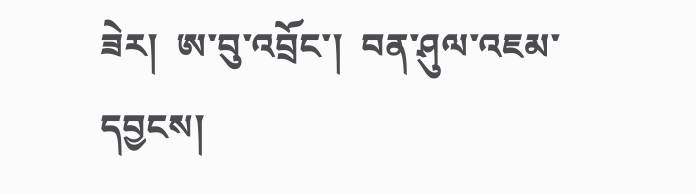ཟེར།  ཨ་བུ་འབྲོང་།  བན་ཤུལ་འཇམ་དབྱངས།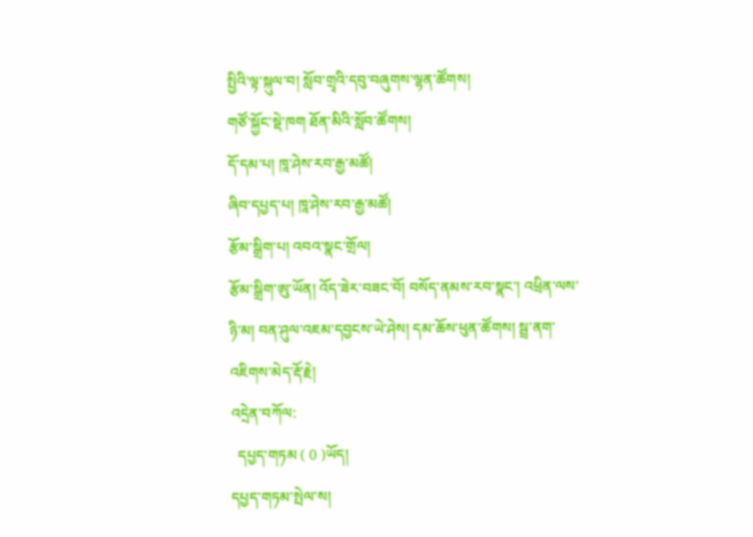སྤྱིའི་ལྟ་སྐུལ་བ། སློབ་གྲྭའི་དབུ་བཞུགས་ལྷན་ཚོགས།
གཙོ་སྐྱོང་སྡེ་ཁག ཐོན་མིའི་སློབ་ཚོགས།
དོ་དམ་པ། ཁཱ་ཤེས་རབ་རྒྱ་མཚོ།
ཞིབ་དཔྱད་པ། ཁཱ་ཤེས་རབ་རྒྱ་མཚོ།
རྩོམ་སྒྲིག་པ། འབའ་སྣང་གྲོལ།
རྩོམ་སྒྲིག་ཨུ་ཡོན། འོད་ཟེར་བཟང་བོ། བསོད་ནམས་རབ་སྣང་། འཕྲིན་ལས་ཉི་མ། བན་ཤུལ་འཇམ་དབྱངས་ཡེ་ཤེས། དམ་ཆོས་ཕུན་ཚོགས། སྦྲ་ནག་འཇིགས་མེད་རྡོ་རྗེ།
འདྲེན་བཀོལ:
  དཔྱད་གཏམ ( 0 )ཡོད།
དཔྱད་གཏམ་སྤེལ་ས།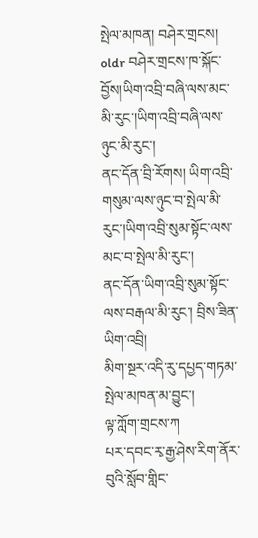སྤེལ་མཁན། བཤེར་གྲངས། oldr བཤེར་གྲངས་ཁ་སྐོང་བྱོས།ཡིག་འབྲི་བཞི་ལས་མང་མི་རུང་།ཡིག་འབྲི་བཞི་ལས་ཉུང་མི་རུང་།
ནང་དོན་བྲི་རོགས། ཡིག་འབྲི་གསུམ་ལས་ཉུང་བ་སྤེལ་མི་རུང་།ཡིག་འབྲི་སུམ་སྟོང་ལས་མང་བ་སྤེལ་མི་རུང་།
ནང་དོན་ཡིག་འབྲི་སུམ་སྟོང་ལས་བརྒལ་མི་རུང་། བྲིས་ཟིན་ཡིག་འབྲི།
མིག་སྔར་འདི་རུ་དཔྱད་གཏམ་སྤེལ་མཁན་མ་བྱུང་།
ལྟ་ཀློག་གྲངས་ཀ
པར་དབང་རྭ་རྒྱ་ཤེས་རིག་ནོར་བུའི་སློབ་གླིང་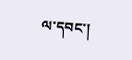ལ་དབང་།